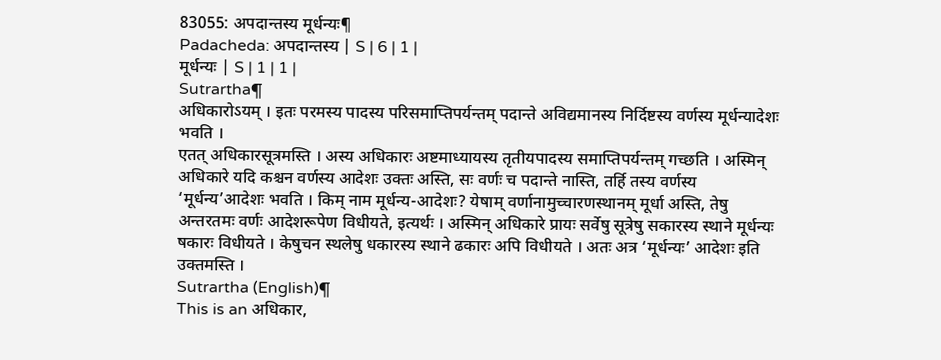83055: अपदान्तस्य मूर्धन्यः¶
Padacheda: अपदान्तस्य | S | 6 | 1 |
मूर्धन्यः | S | 1 | 1 |
Sutrartha¶
अधिकारोऽयम् । इतः परमस्य पादस्य परिसमाप्तिपर्यन्तम् पदान्ते अविद्यमानस्य निर्दिष्टस्य वर्णस्य मूर्धन्यादेशः भवति ।
एतत् अधिकारसूत्रमस्ति । अस्य अधिकारः अष्टमाध्यायस्य तृतीयपादस्य समाप्तिपर्यन्तम् गच्छति । अस्मिन् अधिकारे यदि कश्चन वर्णस्य आदेशः उक्तः अस्ति, सः वर्णः च पदान्ते नास्ति, तर्हि तस्य वर्णस्य ‘मूर्धन्य’आदेशः भवति । किम् नाम मूर्धन्य-आदेशः? येषाम् वर्णानामुच्चारणस्थानम् मूर्धा अस्ति, तेषु अन्तरतमः वर्णः आदेशरूपेण विधीयते, इत्यर्थः । अस्मिन् अधिकारे प्रायः सर्वेषु सूत्रेषु सकारस्य स्थाने मूर्धन्यः षकारः विधीयते । केषुचन स्थलेषु धकारस्य स्थाने ढकारः अपि विधीयते । अतः अत्र ‘मूर्धन्यः’ आदेशः इति उक्तमस्ति ।
Sutrartha (English)¶
This is an अधिकार,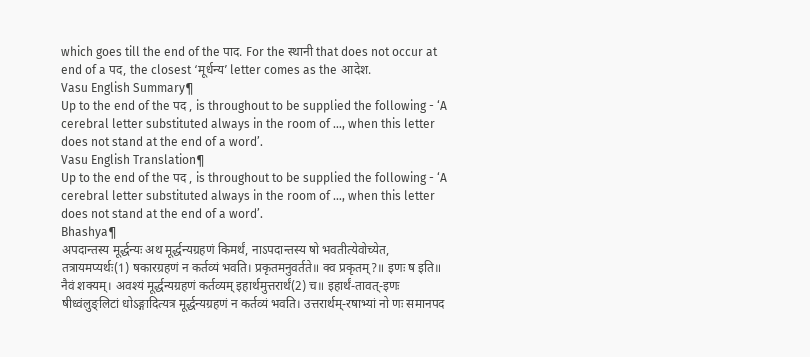which goes till the end of the पाद. For the स्थानी that does not occur at end of a पद, the closest ‘मूर्धन्य’ letter comes as the आदेश.
Vasu English Summary¶
Up to the end of the पद , is throughout to be supplied the following - ‘A cerebral letter substituted always in the room of …, when this letter does not stand at the end of a word’.
Vasu English Translation¶
Up to the end of the पद , is throughout to be supplied the following - ‘A cerebral letter substituted always in the room of …, when this letter does not stand at the end of a word’.
Bhashya¶
अपदान्तस्य मूर्द्धन्यः अथ मूर्द्धन्यग्रहणं किमर्थं, नाऽपदान्तस्य षो भवतीत्येवोच्येत, तत्रायमप्यर्थः(1) षकारग्रहणं न कर्तव्यं भवति। प्रकृतमनुवर्तते॥ क्व प्रकृतम्?॥ इणः ष इति॥ नैवं शक्यम्। अवश्यं मूर्द्धन्यग्रहणं कर्तव्यम् इहार्थमुत्तरार्थं(2) च॥ इहार्थं-तावत्-इणः षीध्वंलुङ्लिटां धोऽङ्गादित्यत्र मूर्द्धन्यग्रहणं न कर्तव्यं भवति। उत्तरार्थम्-रषाभ्यां नो णः समानपद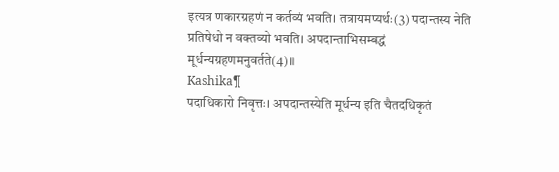इत्यत्र णकारग्रहणं न कर्तव्यं भवति। तत्रायमप्यर्थः(3) पदान्तस्य नेति प्रतिषेधो न वक्तव्यो भवति। अपदान्ताभिसम्बद्धं मूर्धन्यग्रहणमनुवर्तते(4)॥
Kashika¶
पदाधिकारो निवृत्तः। अपदान्तस्येति मूर्धन्य इति चैतदधिकृतं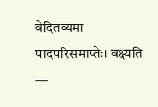वेदितव्यमा पादपरिसमाप्तेः। वक्ष्यति —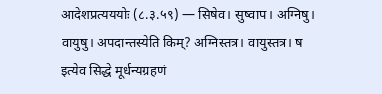आदेशप्रत्यययोः (८.३.५९) — सिषेव। सुष्वाप। अग्निषु। वायुषु। अपदान्तस्येति किम्? अग्निस्तत्र। वायुस्तत्र। ष इत्येव सिद्धे मूर्धन्यग्रहणं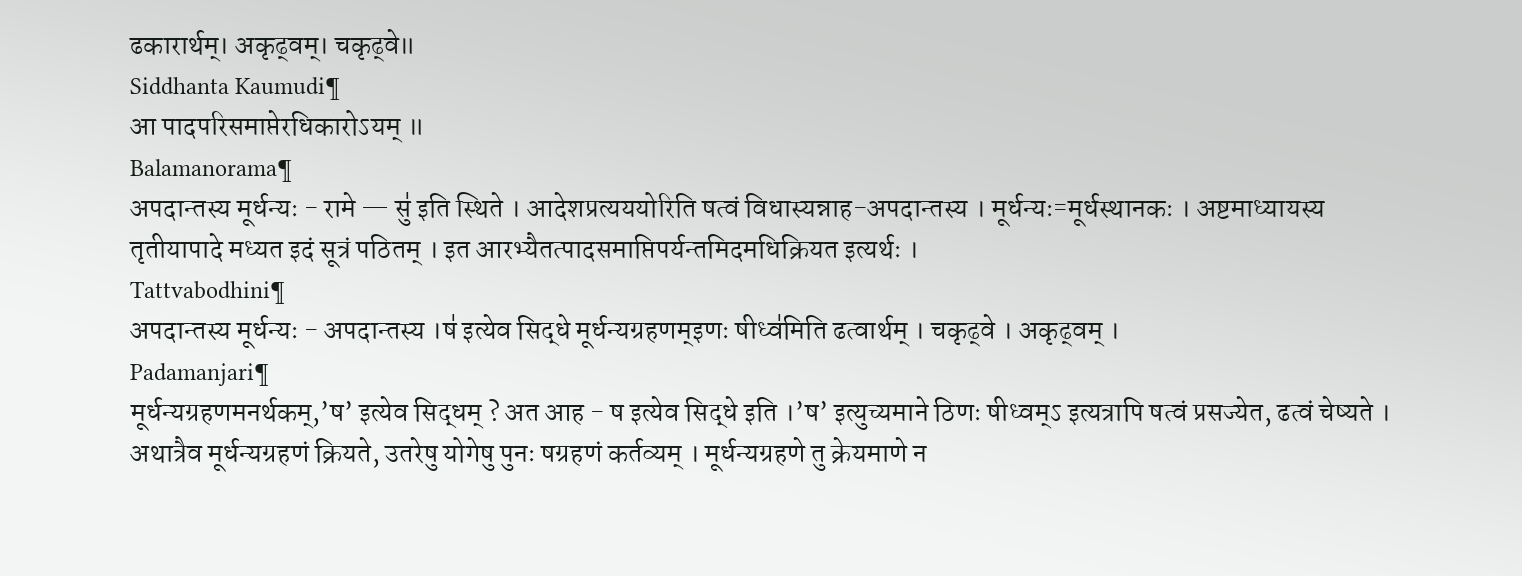ढकारार्थम्। अकृढ्वम्। चकृढ्वे॥
Siddhanta Kaumudi¶
आ पादपरिसमाप्तेरधिकारोऽयम् ॥
Balamanorama¶
अपदान्तस्य मूर्धन्यः - रामे — सु॑ इति स्थिते । आदेशप्रत्यययोरिति षत्वं विधास्यन्नाह-अपदान्तस्य । मूर्धन्यः=मूर्धस्थानकः । अष्टमाध्यायस्य तृतीयापादे मध्यत इदं सूत्रं पठितम् । इत आरभ्यैतत्पादसमाप्तिपर्यन्तमिदमधिक्रियत इत्यर्थः ।
Tattvabodhini¶
अपदान्तस्य मूर्धन्यः - अपदान्तस्य ।ष॑ इत्येव सिद्धे मूर्धन्यग्रहणम्इणः षीध्व॑मिति ढत्वार्थम् । चकृढ्वे । अकृढ्वम् ।
Padamanjari¶
मूर्धन्यग्रहणमनर्थकम्,’ष’ इत्येव सिद्धम् ? अत आह - ष इत्येव सिद्धे इति ।’ष’ इत्युच्यमाने ठिणः षीध्वम्ऽ इत्यत्रापि षत्वं प्रसज्येत, ढत्वं चेष्यते । अथात्रैव मूर्धन्यग्रहणं क्रियते, उतरेषु योगेषु पुनः षग्रहणं कर्तव्यम् । मूर्धन्यग्रहणे तु क्रेयमाणे न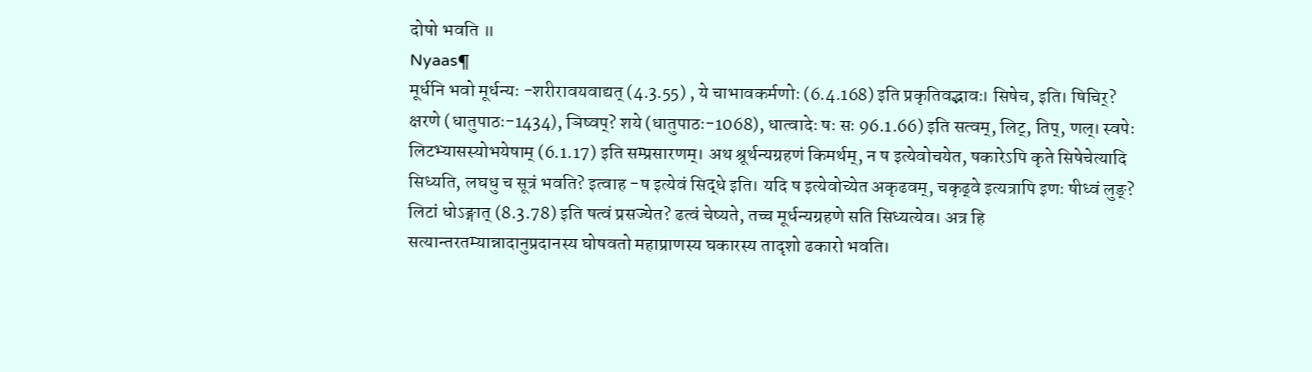दोषो भवति ॥
Nyaas¶
मूर्धनि भवो मूर्धन्यः -शरीरावयवाद्यत् (4.3.55) , ये चाभावकर्मणोः (6.4.168) इति प्रकृतिवद्भावः। सिषेच, इति। षिचिर्? क्षरणे (धातुपाठः-1434), ञिष्वप्? शये (धातुपाठः-1068), धात्वादेः षः सः 96.1.66) इति सत्वम्, लिट्, तिप्, णल्। स्वपेः लिटभ्यासस्योभयेषाम् (6.1.17) इति सम्प्रसारणम्। अथ श्रूर्थन्यग्रहणं किमर्थम्, न ष इत्येवोचयेत, षकारेऽपि कृते सिषेचेत्यादि सिध्यति, लघधु च सूत्रं भवति? इत्वाह -ष इत्येवं सिद्धे इति। यदि ष इत्येवोच्येत अकृढवम्, चकृढ्वे इत्यत्रापि इणः षीध्वं लुङ्? लिटां धोऽङ्गात् (8.3.78) इति षत्वं प्रसज्येत? ढत्वं चेष्यते, तच्च मूर्धन्यग्रहणे सति सिध्यत्येव। अत्र हि सत्यान्तरतम्यान्नादानुप्रदानस्य घोषवतो महाप्राणस्य घकारस्य तादृशो ढकारो भवति।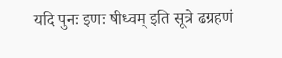यदि पुनः इणः षीध्वम् इति सूत्रे ढग्रहणं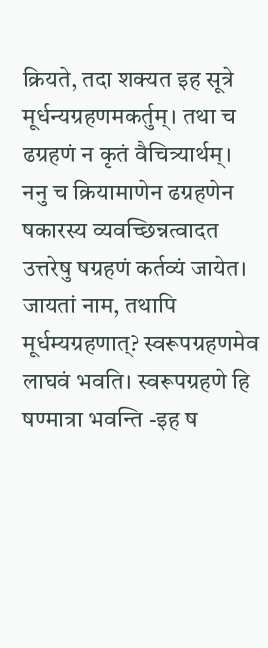क्रियते, तदा शक्यत इह सूत्रे मूर्धन्यग्रहणमकर्तुम्। तथा च ढग्रहणं न कृतं वैचित्र्यार्थम्। ननु च क्रियामाणेन ढग्रहणेन षकारस्य व्यवच्छिन्नत्वादत उत्तरेषु षग्रहणं कर्तव्यं जायेत। जायतां नाम, तथापि मूर्धम्यग्रहणात्? स्वरूपग्रहणमेव लाघवं भवति। स्वरूपग्रहणे हि षण्मात्रा भवन्ति -इह ष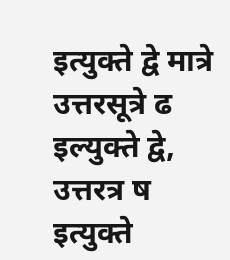इत्युक्ते द्वे मात्रे उत्तरसूत्रे ढ इल्युक्ते द्वे, उत्तरत्र ष इत्युक्ते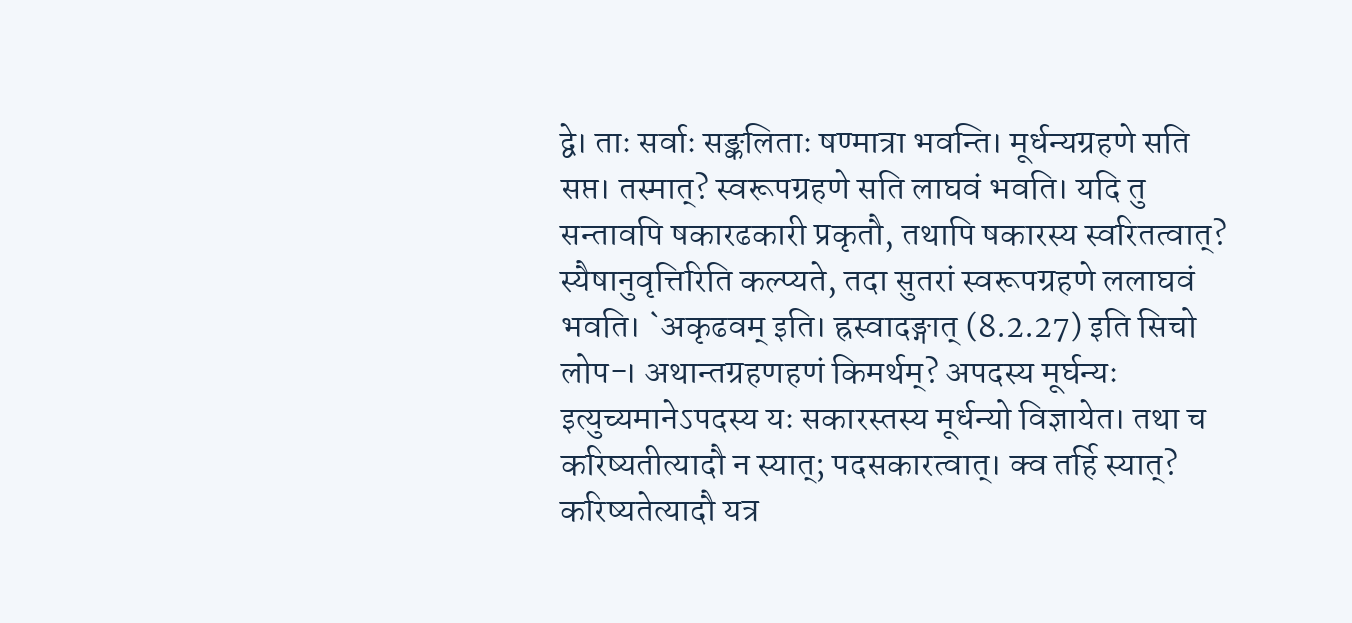द्वे। ताः सर्वाः सङ्कलिताः षण्मात्रा भवन्ति। मूर्धन्यग्रहणे सति सप्त। तस्मात्? स्वरूपग्रहणे सति लाघवं भवति। यदि तु सन्तावपि षकारढकारी प्रकृतौ, तथापि षकारस्य स्वरितत्वात्? स्यैषानुवृत्तिरिति कल्प्यते, तदा सुतरां स्वरूपग्रहणे ललाघवं भवति। `अकृढवम् इति। ह्रस्वादङ्गात् (8.2.27) इति सिचो लोप-। अथान्तग्रहणहणं किमर्थम्? अपदस्य मूर्घन्यः इत्युच्यमानेऽपदस्य यः सकारस्तस्य मूर्धन्यो विज्ञायेत। तथा च करिष्यतीत्यादौ न स्यात्; पदसकारत्वात्। क्व तर्हि स्यात्? करिष्यतेत्यादौ यत्र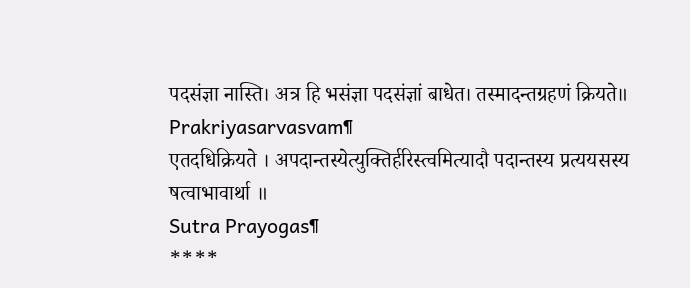पदसंज्ञा नास्ति। अत्र हि भसंज्ञा पदसंज्ञां बाधेत। तस्मादन्तग्रहणं क्रियते॥
Prakriyasarvasvam¶
एतदधिक्रियते । अपदान्तस्येत्युक्तिर्हरिस्त्वमित्यादौ पदान्तस्य प्रत्ययसस्य षत्वाभावार्था ॥
Sutra Prayogas¶
****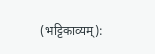(भट्टिकाव्यम्):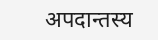अपदान्तस्य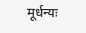मूर्धन्यः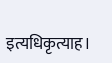इत्यधिकृत्याह।